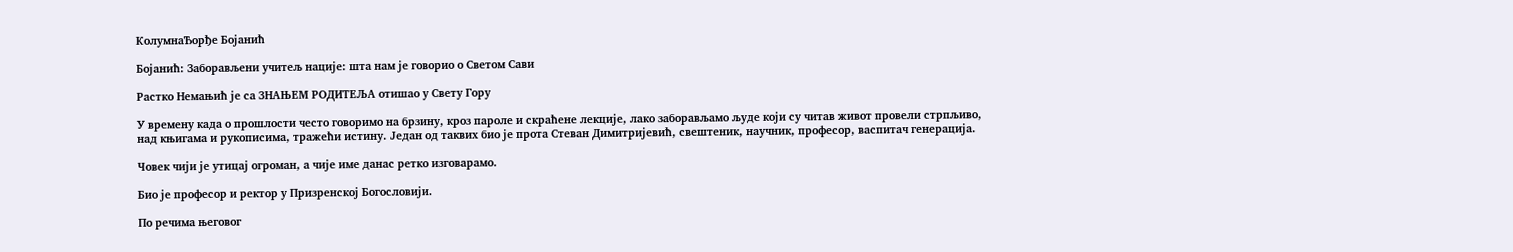КолумнаЂорђе Бојанић

Бојанић: Заборављени учитељ нације: шта нам је говорио о Светом Сави

Растко Немањић је са ЗНАЊЕМ РОДИТЕЉА отишао у Свету Гору

У времену када о прошлости често говоримо на брзину, кроз пароле и скраћене лекције, лако заборављамо људе који су читав живот провели стрпљиво, над књигама и рукописима, тражећи истину. Један од таквих био је прота Стеван Димитријевић, свештеник, научник, професор, васпитач генерација.

Човек чији је утицај огроман, а чије име данас ретко изговарамо.

Био је професор и ректор у Призренској Богословији.

По речима његовог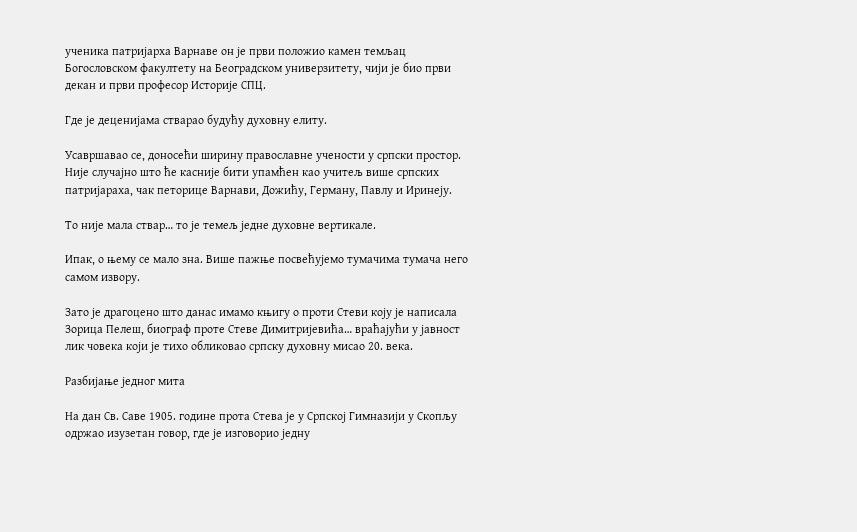ученика патријарха Варнаве он је први положио камен темљац Богословском факултету на Београдском универзитету, чији је био први декан и први професор Историје СПЦ.

Где је деценијама стварао будућу духовну елиту.

Усавршавао се, доносећи ширину православне учености у српски простор. Није случајно што ће касније бити упамћен као учитељ више српских патријараха, чак петорице Варнави, Дожићу, Герману, Павлу и Иринеју.

То није мала ствар… то је темељ једне духовне вертикале.

Ипак, о њему се мало зна. Више пажње посвећујемо тумачима тумача него самом извору.

Зато је драгоцено што данас имамо књигу о проти Стеви коју је написала Зорица Пелеш, биограф проте Стеве Димитријевића… враћајући у јавност лик човека који је тихо обликовао српску духовну мисао 20. века.

Разбијање једног мита

На дан Св. Саве 1905. године прота Стева је у Српској Гимназији у Скопљу одржао изузетан говор, где је изговорио једну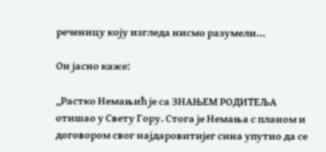реченицу коју изгледа нисмо разумели…

Он јасно каже:

„Растко Немањић је са ЗНАЊЕМ РОДИТЕЉА отишао у Свету Гору. Стога је Немања с планом и договором свог најдаровитијег сина упутио да се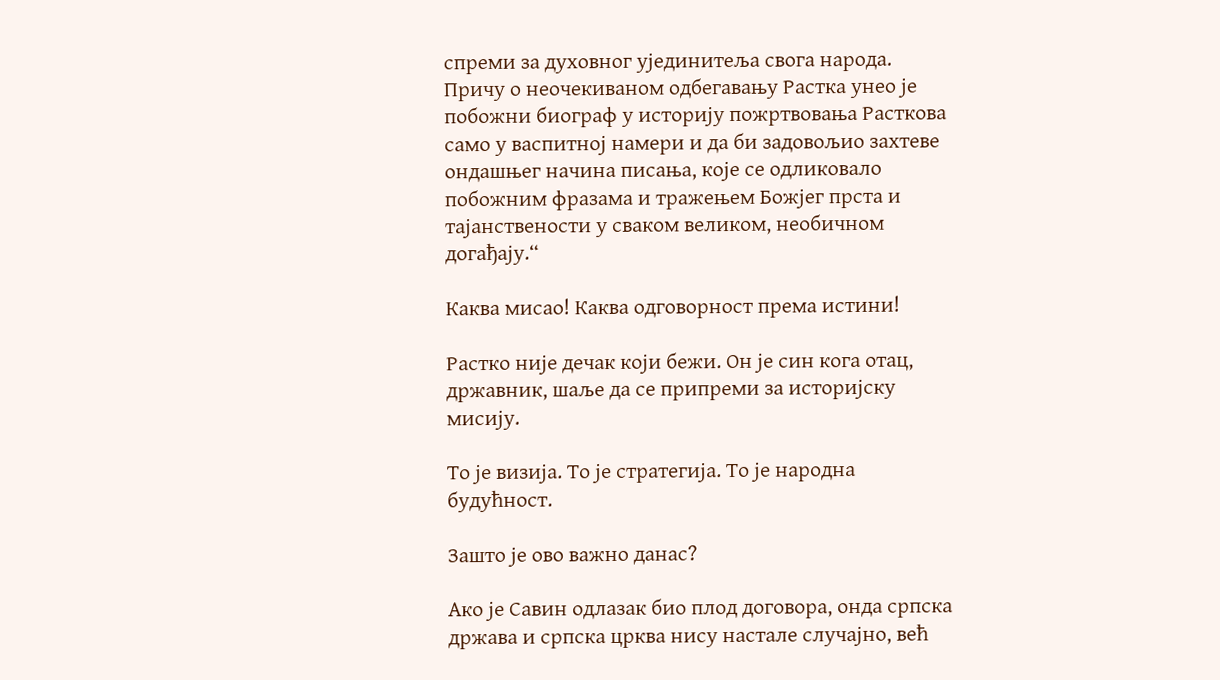спреми за духовног ујединитеља свога народа. Причу о неочекиваном одбегавању Растка унео је побожни биограф у историју пожртвовања Расткова само у васпитној намери и да би задовољио захтеве ондашњег начина писања, које се одликовало побожним фразама и тражењем Божјег прста и тајанствености у сваком великом, необичном догађају.“

Каква мисао! Каква одговорност према истини!

Растко није дечак који бежи. Он је син кога отац, државник, шаље да се припреми за историјску мисију.

То је визија. То је стратегија. То је народна будућност.

Зашто је ово важно данас?

Ако је Савин одлазак био плод договора, онда српска држава и српска црква нису настале случајно, већ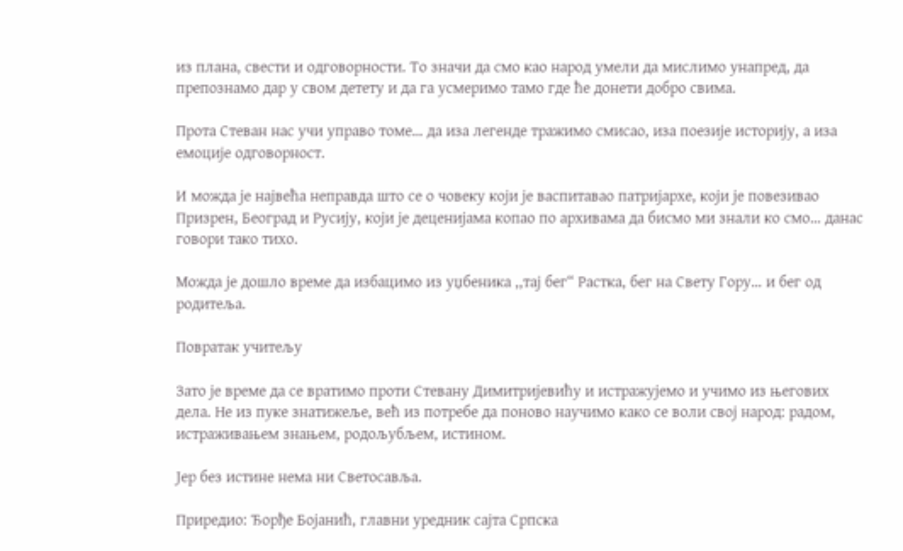из плана, свести и одговорности. То значи да смо као народ умели да мислимо унапред, да препознамо дар у свом детету и да га усмеримо тамо где ће донети добро свима.

Прота Стеван нас учи управо томе… да иза легенде тражимо смисао, иза поезије историју, а иза емоције одговорност.

И можда је највећа неправда што се о човеку који је васпитавао патријархе, који је повезивао Призрен, Београд и Русију, који је деценијама копао по архивама да бисмо ми знали ко смо… данас говори тако тихо.

Можда је дошло време да избацимо из уџбеника ,,тај бег“ Растка, бег на Свету Гору… и бег од родитеља.

Повратак учитељу

Зато је време да се вратимо проти Стевану Димитријевићу и истражујемо и учимо из његових дела. Не из пуке знатижеље, већ из потребе да поново научимо како се воли свој народ: радом, истраживањем знањем, родољубљем, истином.

Јер без истине нема ни Светосавља.

Приредио: Ђорђе Бојанић, главни уредник сајта Српска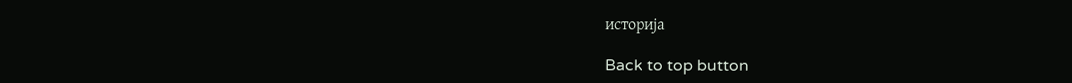историја

Back to top button